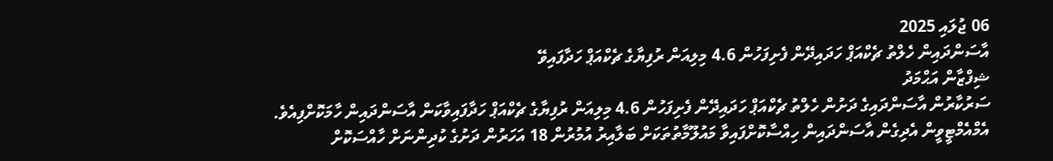06 ޖުލައި 2025
އާސަންދައިން ހެލްތު ޗެކްއަޕް ހަދައިދޭން ފެށިފަހުން 4.6 މިލިއަން ރުފިޔާގެ ޗެކްއަޕް ހަދާފައިވޭ
ޝިފްޒާން އަޙްމަދު
ސަރުކާރުން އާސަންދައިގެ ދަށުން ހެލްތު ޗެކްއަޕް ހަދައިދޭން ފެށިފަހުން 4.6 މިލިއަން ރުފިޔާގެ ޗެކްއަޕް ހަދާފައިވާކަން އާސަންދައިން ހާމަކޮށްފިއެވެ.
އެމްއެމްޓީވީން އެދިގެން އާސަންދައިން ހިއްސާކޮށްފައިވާ މައުލޫމާތުތަކަށް ބަލާއިރު އުމުރުން 18 އަހަރުން ދަށުގެ ކުދިންނަށް ހާއްސަކޮށް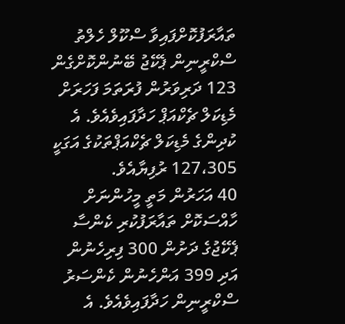ތައާރަފުކޮށްފައިވާ ސްކޫލް ހެލްތު ސްކްރީނިން ޕެކޭޖު ބޭނުންކޮށްގެން 123 ދަރިވަރުން ފުރަތަމަ ފަހަރަށް މެޑިކަލް ޗެކްއަޕް ހަދާފައިވެއެވެ. އެ ކުދިންގެ މެޑިކަލް ޗެކްއަޕްތަކުގެ އަގަކީ 127،305 ރުފިޔާއެވެ.
40 އަހަރުން މަތީ މީހުންނަށް ހާއްސަކޮށް ތައާރަފުކުރި ކެންސާ ޕެކޭޖުގެ ދަށުން 300 ފިރިހެނުން އަދި 399 އަންހެނުން ކެންސަރު ސްކްރީނިން ހަދާފައިވެއެވެ. އެ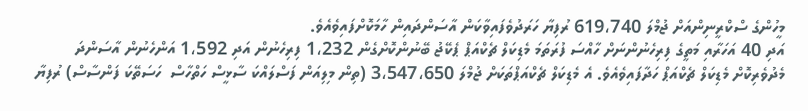މީހުންގެ ސްކްރީނިންއަށް ޖުމްލަ 619،740 ރުފިޔާ ހަރަދުވެފައިވާކަން އާސަންދައިން ހާމަކޮށްފައިވެއެވެ.
އަދި 40 އަހަރާއި މަތީގެ ފިރިހެނުންނަށް ހާއްސަ ފުރަތަމަ މެޑިކަލް ޗެކްއަޕް ޕެކޭޖު ބޭނުންކޮށްގެން 1،232 ފިރިހެނުން އަދި 1،592 އަންހެނުން އާސަންދަ މެދުވެރިކޮށް މެޑިކަލް ޗެކްއަޕް ހަދާފައިވެއެވެ. އެ މެޑިކަލް ޗެކްއަޕްތަކަށް ޖުމްލަ 3،547،650 (ތިން މިލިއަން ފަސްލައްކަ ސާޅީސް ހަތްހާސް  ހަސަތޭކަ ފަންސާސް) ރުފިޔާ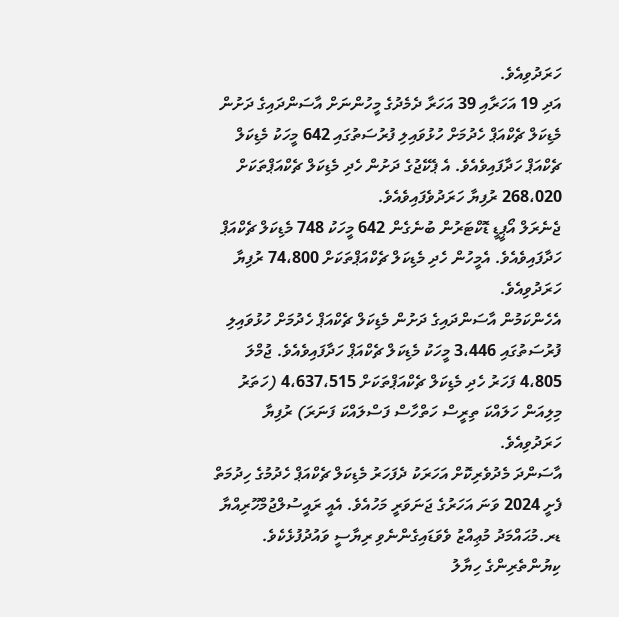ހަރަދުވިއެވެ.
އަދި 19 އަހަރާއި 39 އަހަރާ ދެމެދުގެ މީހުންނަށް އާސަންދައިގެ ދަށުން މެޑިކަލް ޗެކްއަޕް ހެދުމަށް ހުޅުވައިލި ފުރުސަތުގައި 642 މީހަކު މެޑިކަލް ޗެކްއަޕް ހަދާފައިވެއެވެ. އެ ޕެކޭޖުގެ ދަށުން ހެދި މެޑިކަލް ޗެކްއަޕްތަކަށް 268،020 ރުފިޔާ ހަރަދުވެފައިވެއެވެ.
ޖެނެރަލް އޯޕީޑީ ޑޮކްޓަރުން ބުނެގެން 642 މީހަކު 748 މެޑިކަލް ޗެކްއަޕް ހަދާފައިވެއެވެ. އެމީހުން ހެދި މެޑިކަލް ޗެކްއަޕްތަކަށް 74،800 ރުފިޔާ ހަރަދުވިއެވެ.
އެހެންކަމުން އާސަންދައިގެ ދަށުން މެޑިކަލް ޗެކްއަޕް ހެދުމަށް ހުޅުވައިލި ފުރުސަތުގައި 3،446 މީހަކު މެޑިކަލް ޗެކްއަޕް ހަދާފައިވެއެވެ. ޖުމްލަ 4،805 ފަހަރު ހެދި މެޑިކަލް ޗެކްއަޕްތަކަށް 4،637،515 (ހަތަރު މިލިއަން ހަލައްކަ ތިރީސް ހަތްހާސް ފަސްލައްކަ ފަނަރަ) ރުފިޔާ ހަރަދުވިއެވެ.
އާސަންދަ މެދުވެރިކޮށް އަހަރަކު ދެފަހަރު މެޑިކަލް ޗެކްއަޕް ހެދުމުގެ ހިދުމަތް ފެށީ 2024 ވަނަ އަހަރުގެ ޖަނަވަރީ މަހުއެވެ. އެއީ ރައީސުލްޖުމްހޫރިއްޔާ ޑރ.މުޙައްމަދު މުޢިއްޒު ވެވަޑައިގެންނެވި ރިޔާސީ ވައުދުފުޅެކެވެ.
ކިޔުންތެރިންގެ ހިޔާލު